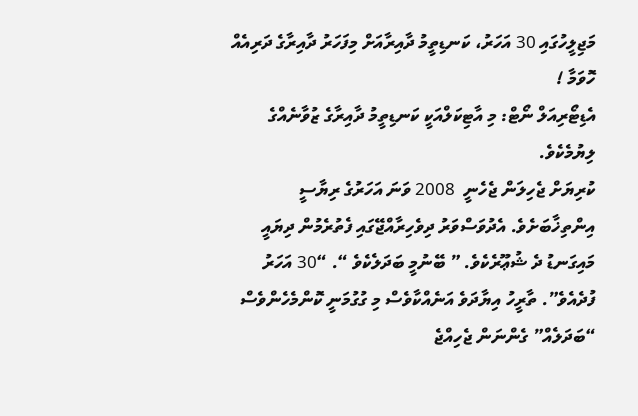މަޖިލީހުގައި 30 އަހަރު، ކަނޑިތީމު ދާއިރާއަށް މިފަހަރު ދާއިރާގެ ދަރިއެއް ހޮވަމާ !
އެޑިޓޯރިއަލް ނޯޓް: މި އާޓިކަލްއަކީ ކަނޑިތީމު ދާއިރާގެ ޒުވާނެއްގެ ލިޔުމެކެވެ.
ކުރިޔަށް ޖެހިލަން ޖެހެނީ  2008 ވަނަ އަހަރުގެ ރިޔާސީ އިންތިޚާބަށެވެ. އެދުވަސްވަރު ދިވެހިރާއްޖޭގައި ފެތުރެމުން ދިޔައީ މައިގަނޑު ދެ ޝުޢޫރެކެވެ. ” ބޭނުމީ ބަދަލެކެވެ “. “30 އަހަރު ފުދެއެވެ”. ތާރީހު އިޔާދަވެ އަނެއްކާވެސް މި ގުގުމަނީ ކޮންމެހެންވެސް “ބަދަލެއް” ގެންނަން ޖެހިއްޖެ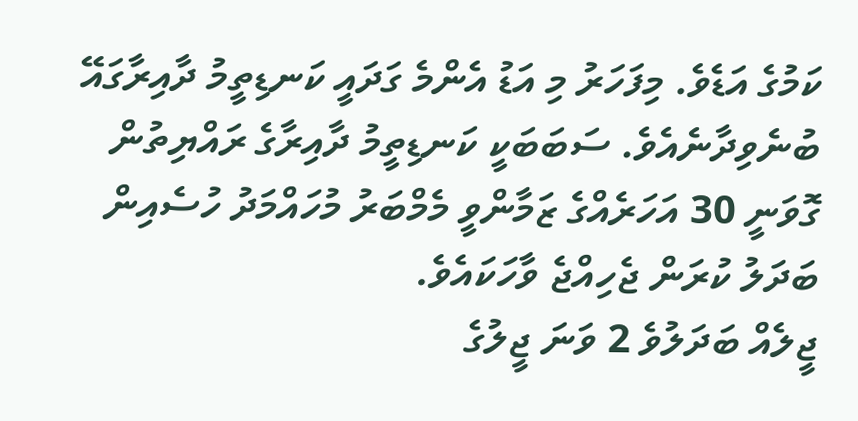ކަމުގެ އަޑެވެ. މިފަހަރު މި އަޑު އެންމެ ގަދައީ ކަނޑިތީމު ދާއިރާގައޭ ބުނެވިދާނެއެވެ. ސަބަބަކީ ކަނޑިތީމު ދާއިރާގެ ރައްޔިތުން ގޮވަނީ 30 އަހަރެއްގެ ޒަމާންވީ މެމްބަރު މުހައްމަދު ހުސެއިން ބަދަލު ކުރަން ޖެހިއްޖެ ވާހަކައެވެ.
ޖީލެއް ބަދަލުވެ 2 ވަނަ ޖީލުގެ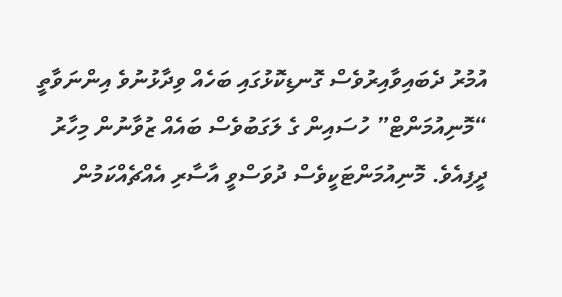އުމުރު ދެބައިވާއިރުވެސް ގޮނޑިކޮޅުގައި ބަހެއް ވިދާޅުނުވެ އިންނަވާތީ “މޮނިއުމަންޓް” ހުސައިން ގެ ލަގަބުވެސް ބައެއް ޒުވާނުން މިހާރު ދީފިއެވެ. މޮނިއުމަންޓަކީވެސް ދުވަސްވީ އާސާރި އެއްޗެއްކަމުން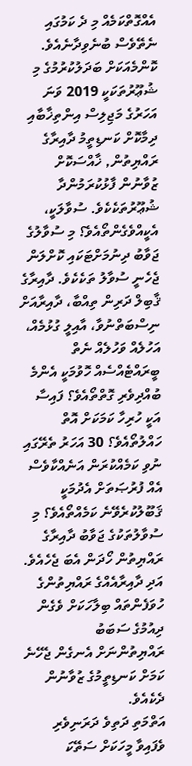އެއްގޮތްކަމެއް މި ދެ ކަމުގައި ނެތޭވެސް ބުނެވިދާނެއެވެ.  ކޮންމެއަކަށް ބަދަލުކުރުމުގެ މި ޝުޢޫރުތަކަކީ 2019 ވަނަ އަހަރުގެ މަޖިލިސް އިންތިޚާބާއި ދިމާކޮށް ކަނޑިތީމު ދާއިރާގެ ރައްޔިތުން, ޚާއްސަކޮށް ޒުވާނުން ފާޅުކުރަމުންދާ ޝުޢޫރުތަކެކެވެ. ސުވާލަކީ، އެކީއްވެގެންތޯއެވެ؟ މި ސުވާލުގެ ޖަވާބު ދިނުމަށްޓަކައި ކޮށްލަން ޖެހެނީ ސުވާލު ތަކެކެވެ. ދާއިރާގެ ޤާބިލް ދަރިން ތިއްބާ، ދާއިރާއަށް ނިސްބަތްނުވާ، އާއިލީ ގުޅުމެއް، އަހުލެއް ވަހުލެއް ނެތް ބީރައްޓެއްސެއް ހޮވުމަކީ އެންމެ ބުއްދިވެރި ގޮތްތޯއެވެ؟ ފައިސާ އަކީ ހުރިހާ ކަމަކަށް އޮތް ހައްލުތޯއެވެ؟ 30 އަހަރު ތެރޭގައި ނުވި ކަމެއްކުރަން އަނެއްކާވެސް އެއް ފުރުޞަތަށް އެދުމަކީ ޤަބޫލުކުރެވޭނެ ކަމެއްތޯއެވެ؟ މި ސުވާލުތަކުގެ ޖަވާބު ދާއިރާގެ ރައްޔިތުން ހޯދަން އެބަ ޖެހެއެވެ. އަދި ދާއިރާއެއްގެ ރައްޔިތުންގެ ހުވަފެންތައް ބިލާހަކަށް ވެގެން ދިއުމުގެ ސަބަބު ރައްޔިތުންނަށް އެނގެން ޖެހޭނެ ކަމަށް ކަނޑިތީމުގެ ޒުވާނުން ދެކެއެވެ.
އަތްމަތި ދަތިވެ ދަރަނިވެރި ވެފައިވާ މީހަކަށް ސަތޭކަ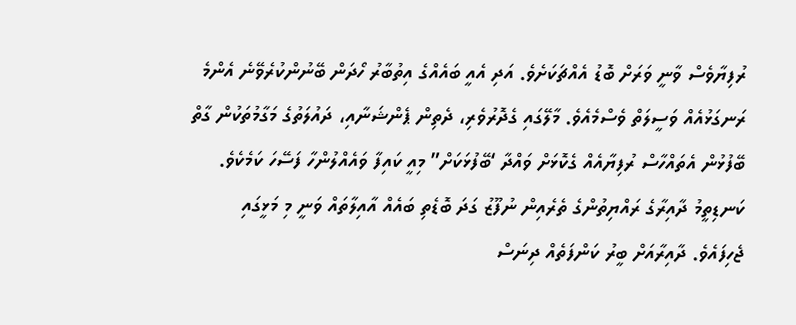ރުފިޔާވެސް ވާނީ ވަރަށް ބޮޑު އެއްޗަކަށެވެ. އަދި އެއީ ބައެއްގެ އިތުބާރު ހޯދަން ބޭނުންކުރެވޭނެ އެންމެ ރަނގަޅުއެއް ވަސީލަތް ވެސްމެއެވެ. މާލޭގައި ގެދޮރުވެރި، ދެތިން ޕެންޝަނާއި، ދައުލަތުގެ މަގާމުތަކުން ގާތް ބޭފުޅުން އެތައްހާސް ރުފިޔާއެއް ގެކޮޅަށް ވައްދާ ‘ބޭފުޅަކަށް” މިއީ ކައިފާ ވައެއްލުންހާ ފަސޭހަ ކަމެކެވެ. ކަނޑިތީމު ދާއިރާގެ ރައްޔިތުންގެ ތެރެއިން ނުފޫޒު ގަދަ ބޮޑެތި ބައެއް އާއިލާތައް ވަނީ މި މަޅީގައި ޖެހިފައެވެ. ދާއިރާއަށް ބީރު ކަންފަތެއް ދިނަސް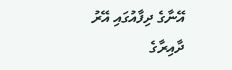އޭނާގެ ދިފާއުގައި އޭރު ދާއިރާގެ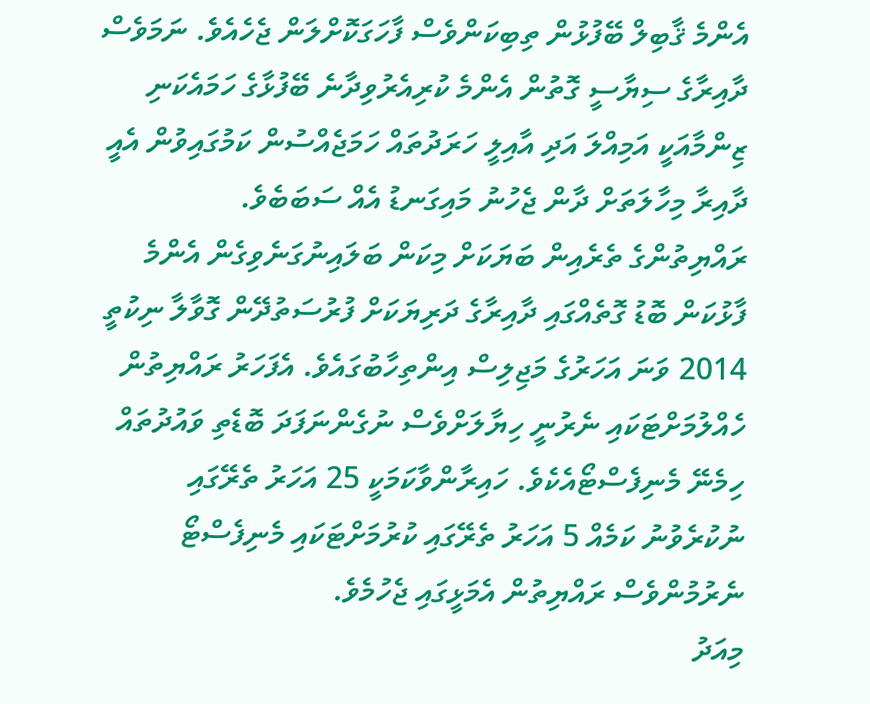އެންމެ ޤާބިލް ބޭފުޅުން ތިބިކަންވެސް ފާހަގަކޮށްލަން ޖެހެއެވެ. ނަމަވެސް ދާއިރާގެ ސިޔާސީ ގޮތުން އެންމެ ކުރިއެރުވިދާނެ ބޭފުޅާގެ ހަމައެކަނި ޒިންމާއަކީ އަމިއްލަ އަދި އާއިލީ ހަރަދުތައް ހަމަޖެއްސުން ކަމުގައިވުން އެއީ ދާއިރާ މިހާލަތަށް ދާން ޖެހުނު މައިގަނޑު އެއް ސަބަބެވެ.
ރައްޔިތުންގެ ތެރެއިން ބަޔަކަށް މިކަން ބަލައިނުގަނެވިގެން އެންމެ ފާޅުކަން ބޮޑު ގޮތެއްގައި ދާއިރާގެ ދަރިޔަކަށް ފުރުސަތުދޭން ގޮވާލާ ނިކުތީ 2014 ވަނަ އަހަރުގެ މަޖިލިސް އިންތިހާބުގައެވެ. އެފަހަރު ރައްޔިތުން ހެއްލުމަށްޓަކައި ނެރުނީ ހިޔާލަށްވެސް ނުގެންނަފަދަ ބޮޑެތި ވައުދުތައް ހިމެނޭ މެނިފެސްޓޯއެކެވެ. ހައިރާންވާކަމަކީ 25 އަހަރު ތެރޭގައި ނުކުރެވުނު ކަމެއް 5 އަހަރު ތެރޭގައި ކުރުމަށްޓަކައި މެނިފެސްޓޯ ނެރުމުންވެސް ރައްޔިތުން އެމަޅީގައި ޖެހުމެވެ.
މިއަދު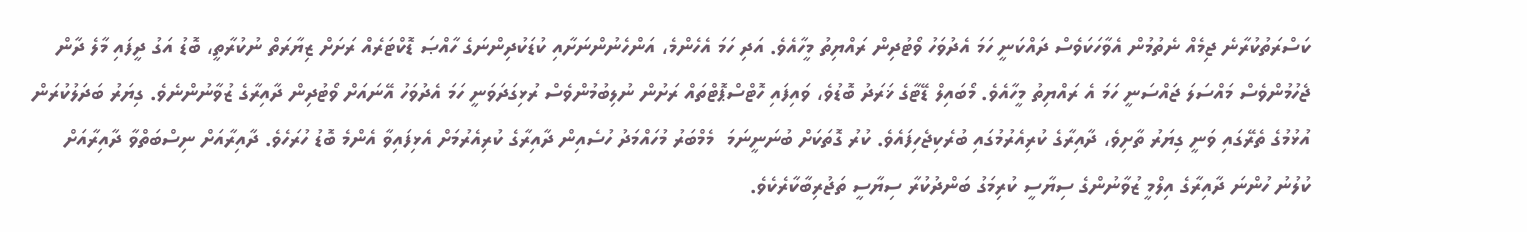ކަސްރަތުކުރާނެ ޖިމެއް ނެތުމުން އެވާހަކަވެސް ދައްކަނީ ހަމަ އެދުވަހު ވޯޓުދިން ރައްޔިތު މީހާއެވެ. އަދި ހަމަ އެހެންމެ، އަންހެނުންނަށާއި ކުޑަކުދިންނަގެ ހާއްޞަ ޑޮކްޓަރެއް ރަށަށް ޒިޔާރަތް ނުކުރާތީ، ބޮޑު އަގު ދީފައި މާލެ ދާން ޖެހުމުންވެސް މައްސަލަ ޖައްސަނީ ހަމަ އެ ރައްޔިތު މީހާއެވެ. މޯބައިލް ޑޭޓާގެ ޚަރަދު ބޮޑުވެ، ވައިފައި ހޮޓްސްޕޮޓްތައް ރަށުން ނުލިބުމުންވެސް ރުޅިގަދަވަނީ ހަމަ އެދުވަހު އޭނައަށް ވޯޓުދިން ދާއިރާގެ ޒުވާނުންނެވެ. ގިޔަރު ބަދަލުކުރަން އުޅުމުގެ ތެރޭގައި ވަނީ ގިޔަރު ތާށިވެ، ދާއިރާގެ ކުރިއެރުމުގައި ބުރެކިޖެހިފައެވެ. ކުރު ގޮތަކަށް ބުނަނީނަމަ  މެމްބަރު މުހައްމަދު ހުސެއިން ދާއިރާގެ ކުރިއެރުމަށް އެޅިފައިވާ އެންމެ ބޮޑު ހުރަހެވެ. ދާއިރާއަށް ނިސްބަތްވާ ދާއިރާއަށް ކުލުނު ހުންނަ ދާއިރާގެ އިލްމީ ޒުވާނުންގެ ސިޔާސީ ކުރިމަގު ބަންދުކުރާ ސިޔާސީ ތަޖުރިބާކާރެކެވެ.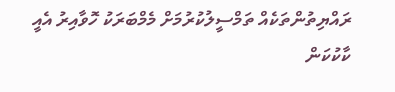ރައްޔިތުންތަކެއް ތަމްސީލުކުރުމަށް މެމްބަރަކު ހޮވާއިރު އެއީ ކާކުކަން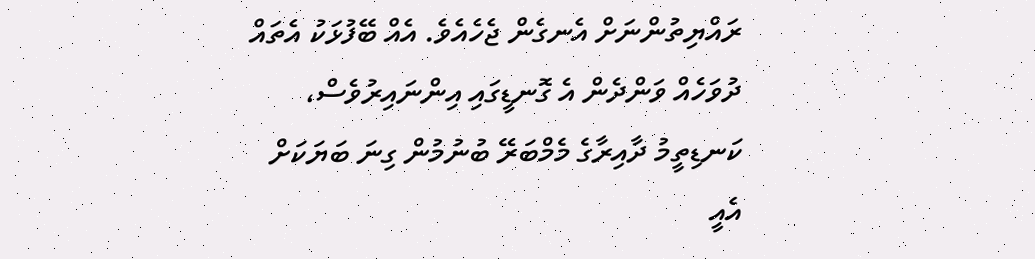ރައްޔިތުންނަށް އެނގެން ޖެހެއެވެ. އެއް ބޭފުޅަކު އެތައް ދުވަހެއް ވަންދެން އެ ގޮނޑީގައި އިންނައިރުވެސް، ކަނޑިތީމު ދާއިރާގެ މެމްބަރޭ ބުނުމުން ގިނަ ބަޔަކަށް އެއީ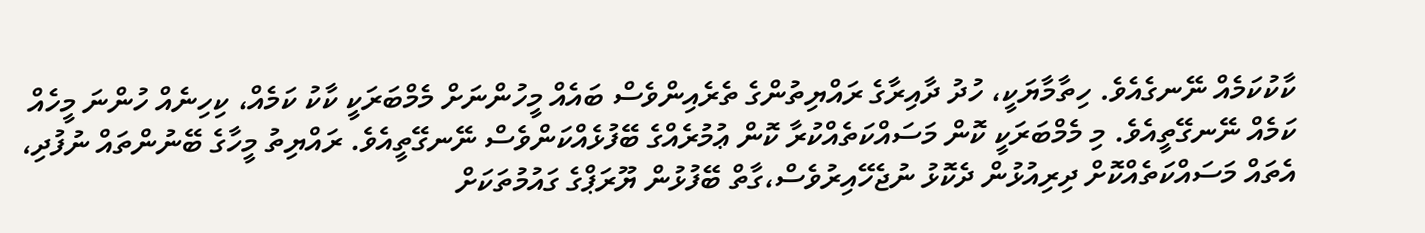ކާކުކަމެއް ނޭނގެއެވެ. ހިތާމާޔަކީ، ހުދު ދާއިރާގެ ރައްޔިތުންގެ ތެރެއިންވެސް ބައެއް މީހުންނަށް މެމްބަރަކީ ކާކު ކަމެއް، ކިހިނެއް ހުންނަ މީހެއް ކަމެއް ނޭނގޭތީއެވެ. މި މެމްބަރަކީ ކޮން މަސައްކަތެއްކުރާ ކޮން ޢުމުރެއްގެ ބޭފުޅެއްކަންވެސް ނޭނގޭތީއެވެ. ރައްޔިތު މީހާގެ ބޭނުންތައް ނުފުދި، އެތައް މަސައްކަތެއްކޮށް ދިރިއުޅުން ދެކޮޅު ނުޖެހޭއިރުވެސް،ގާތް ބޭފުޅުން ޔޫރަޕްގެ ގައުމުތަކަށް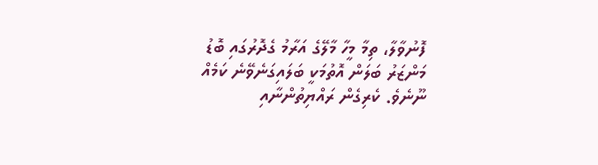ފޮނުވާލާ، ތިމާ މީހާ މާލޭގެ އަރާމު ގެދޮރުގައި ބޮޑު މަންޒަރު ބަލަން އޮތުމަކީ ބަލައިގަނެވޭނެ ކަމެއް ނޫނެވެ. ކެރިގެން ރައްޔިތުންނާއި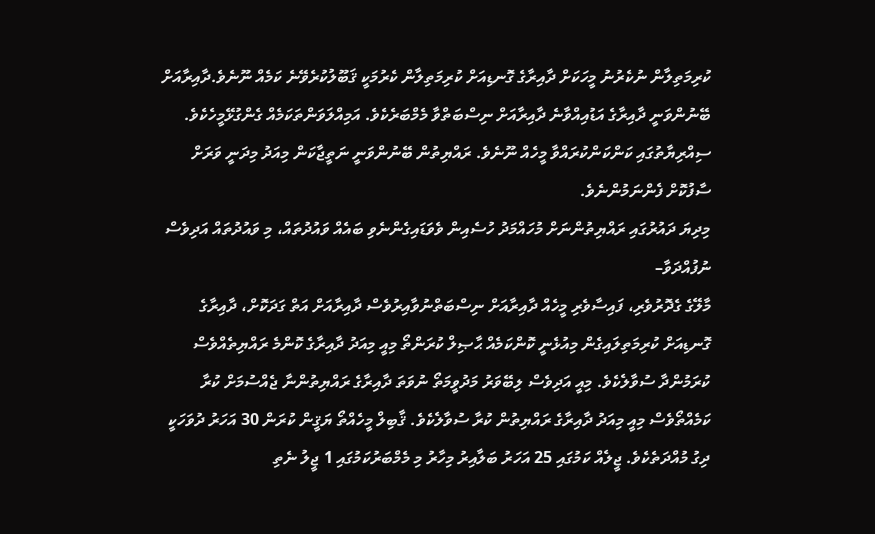ކުރިމަތިލާން ނުކެރުނު މީހަކަށް ދާއިރާގެ ގޮނޑިއަށް ކުރިމަތިލާން ކެރުމަކީ ޤަބޫލުކުރެވޭނެ ކަމެއް ނޫނެވެ.ދާއިރާއަށް ބޭނުންވަނީ ދާއިރާގެ އަޑުއިއްވާނެ ދާއިރާއަށް ނިސްބަތްވާ މެމްބަރެކެވެ. އަމިއްލަވަންތަކަމެއް ގެންގުޅޭމީހެކެވެ. ސިއްރިޔާތުގައި ކަންކަންކުރައްވާ މީހެއް ނޫނެވެ. ރައްޔިތުން ބޭނުންވަނީ ނަތީޖާކަން މިއަދު މިދަނީ ވަރަށް ސާފުކޮށް ފެންނަމުންނެވެ.
މިދިޔަ ދައުރުގައި ރައްޔިތުންނަށް މުހައްމަދު ހުސެއިން ވެވަޑައިގެންނެވި ބައެއް ވައުދުތައް، މި ވައުދުތައް އަދިވެސް ނުފުއްދަވާ–
މާލޭގެ ގެދޮރުވެރި، ފައިސާވެރި މީހެއް ދާއިރާއަށް ނިސްބަތްނުވާއިރުވެސް ދާއިރާއަށް އަތް ގަދަކޮށް، ދާއިރާގެ ގޮނޑިއަށް ކުރިމަތިލައިގެން މިއުޅެނީ ކޮންކަމެއް ޙާޞިލް ކުރަންތޯ މިއީ މިއަދު ދާއިރާގެ ކޮންމެ ރައްޔިތެއްވެސް ކުރަމުންދާ ސުވާލެކެވެ. މިއީ އަދިވެސް ލިބޭވަރު މަދުވީމަތޯ ނުވަތަ ދާއިރާގެ ރައްޔިތުންނާ ޖެއްސުމަށް ކުރާ ކަމެއްތޯވެސް މިއީ މިއަދު ދާއިރާގެ ރައްޔިތުން ކުރާ ސުވާލެކެވެ. ޤާބިލް މީހެއްތޯ ޔަޤީން ކުރަން 30 އަހަރު ދުވަހަކީ ދިގު މުއްދަތެކެވެ. ޖީލެއް ކަމުގައި 25 އަހަރު ބަލާއިރު މިހާރު މި މެމްބަރުކަމުގައި 1 ޖީލު ނެތި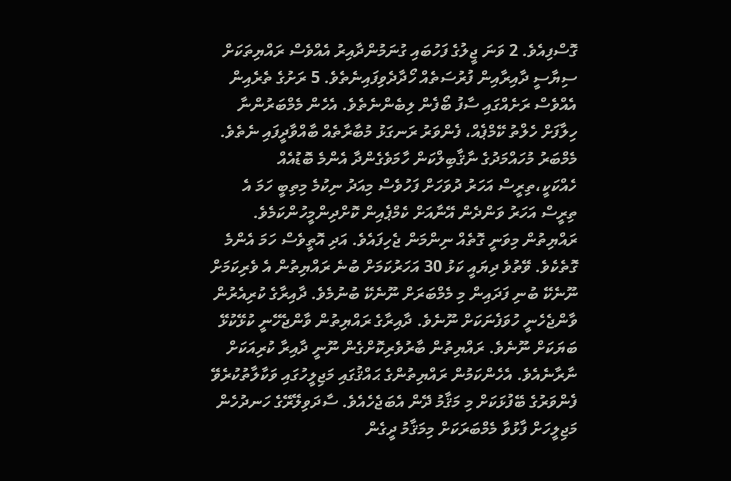ގޮސްފިއެވެ. 2 ވަނަ ޖީލުގެ ފަހުބައި ގުނަމުންދާއިރު އެއްވެސް ރައްޔިތަކަށް ސިޔާސީ ދާއިރާއިން ފުރުސަތެއް ހޯދާދެވިފައިނެތެވެ. 5 ރަށުގެ ތެރެއިން އެއްވެސް ރަށެއްގައި ސާފު ބޯފެން ލިބެންނެތެވެ. އެހެން މެމްބަރުންނާ ހިލާފަށް ހެލްތު ކޭމްޕެއް، ފެންވަރު ރަނގަޅު މުބާރާތެއް ބާއްވާދީފައި ނެތެވެ. މެމްބަރު މުހައްމަދުގެ ނާޤާބިލްކަން ހާމަވެގެންދާ އެންމެ ބޮޑުއެއް ހެއްކަކީ،ތިރީސް އަހަރު ދުވަހަށް ފަހުވެސް މިއަދު ނިކުމެ މިތިބީ ހަމަ އެ ތިރީސް އަހަރު ވަންދެން އޭނާއަށް ކެމްޕެއިން ކޮށްދިންމީހުންކަމެވެ.
ރައްޔިތުން މިވަނީ ގޮތެއް ނިންމަން ޖެހިފައެވެ. އަދި އޮތީވެސް ހަމަ އެންމެ ގޮތެކެވެ. ވޭތުވެ ދިޔައީ ކަޅު 30 އަހަރުކަމަށް ބުނެ ރައްޔިތުން އެ ވެރިކަމަށް ނޫނެކޭ ބުނި ފަދައިން މި މެމްބަރަށް ނޫނެކޭ ބުނުމެވެ. ދާއިރާގެ ކުރިއެރުން ވާންޖެހެނީ ހުވަފެނަކަށް ނޫނެވެ. ދާއިރާގެ ރައްޔިތުން ވާންޖެހޭނީ ކުޅޭކުޅޭ ބަޔަކަށް ނޫނެވެ. ރައްޔިތުން ބާރުވެރިކޮށްގެން ނޫނީ ދާއިރާ ކުރިއަކަށް ނާރާނެއެވެ. އެހެންކަމުން ރައްޔިތުންގެ ޙައްޤުގައި މަޖިލީހުގައި ވަކާލާތުކުރެވޭ ފެންވަރުގެ ބޭފުޅަކަށް މި މަޤާމު ދޭން އެބަޖެހެއެވެ. ސާދަވިލޭރޭގެ ހަނދުހެން މަޖިލީހަށް ފާޅުވާ މެމްބަރަކަށް މިމަޤާމު ދީގެން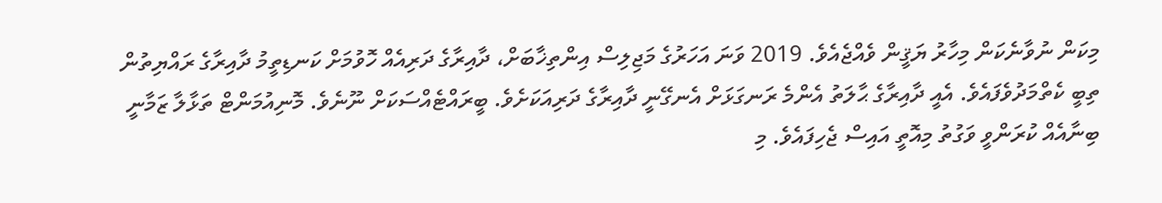މިކަން ނުވާނެކަން މިހާރު ޔަޤީން ވެއްޖެއެވެ. 2019 ވަނަ އަހަރުގެ މަޖިލިސް އިންތިޚާބަށް، ދާއިރާގެ ދަރިއެއް ހޮވުމަށް ކަނޑިތީމު ދާއިރާގެ ރައްޔިތުން ތިބީ ކެތްމަދުވެފައެވެ. އެއީ ދާއިރާގެ ޙާލަތު އެންމެ ރަނގަޅަށް އެނގޭނީ ދާއިރާގެ ދަރިއަކަށެވެ. ބީރައްޓެއްސަކަށް ނޫނެވެ. މޮނިއުމަންޓް ތަޅާލާ ޒަމާނީ ބިނާއެއް ކުރަންވީ ވަގުތު މިއޮތީ އައިސް ޖެހިފައެވެ. މި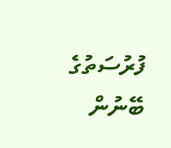ފުރުސަތުގެ ބޭނުން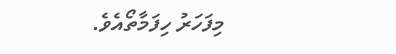މިފަހަރު ހިފަމާތޯއެވެ.